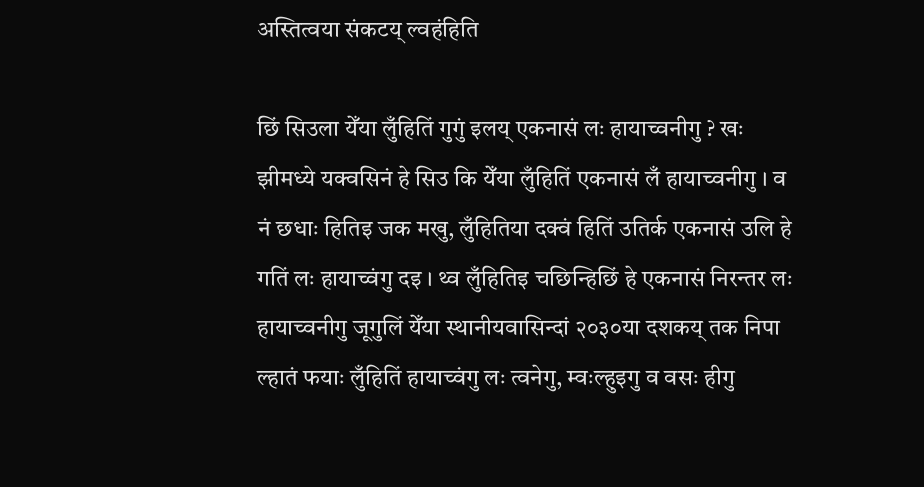अस्तित्वया संकटय् ल्वहंहिति

छिं सिउला येँया लुँहितिं गुगुं इलय् एकनासं लः हायाच्वनीगु ? खः झीमध्ये यक्वसिनं हे सिउ कि येँया लुँहितिं एकनासं लँ हायाच्वनीगु । व नं छधाः हितिइ जक मखु, लुँहितिया दक्वं हितिं उतिर्क एकनासं उलि हे गतिं लः हायाच्वंगु दइ । थ्व लुँहितिइ चछिन्हिछिं हे एकनासं निरन्तर लः हायाच्वनीगु जूगुलिं येँया स्थानीयवासिन्दां २०३०या दशकय् तक निपा ल्हातं फयाः लुँहितिं हायाच्वंगु लः त्वनेगु, म्वःल्हुइगु व वसः हीगु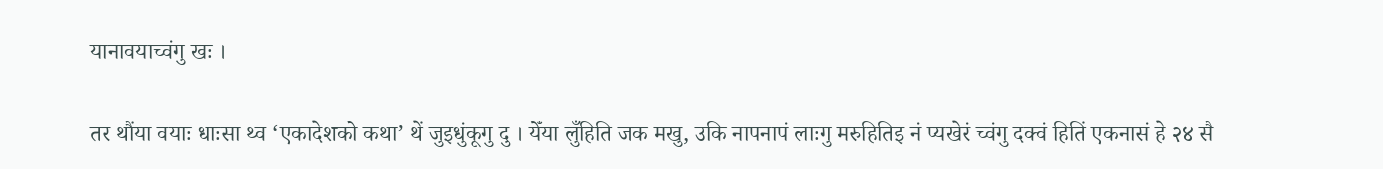यानावयाच्वंगु खः ।

तर थौंया वयाः धाःसा थ्व ‘एकादेशको कथा’ थें जुइधुंकूगु दु । येँया लुँहिति जक मखु, उकि नापनापं लाःगु मरुहितिइ नं प्यखेरं च्वंगु दक्वं हितिं एकनासं हे २४ सै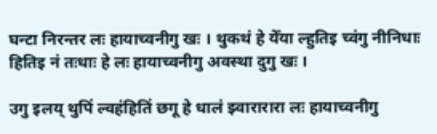घन्टा निरन्तर लः हायाच्वनीगु खः । थुकथं हे येँया ल्हुतिइ च्वंगु नीनिधाः हितिइ नं तःधाः हे लः हायाच्वनीगु अवस्था दुगु खः ।

उगु इलय् थुपिं ल्वहंहितिं छगू हे धालं झ्वारारारा लः हायाच्वनीगु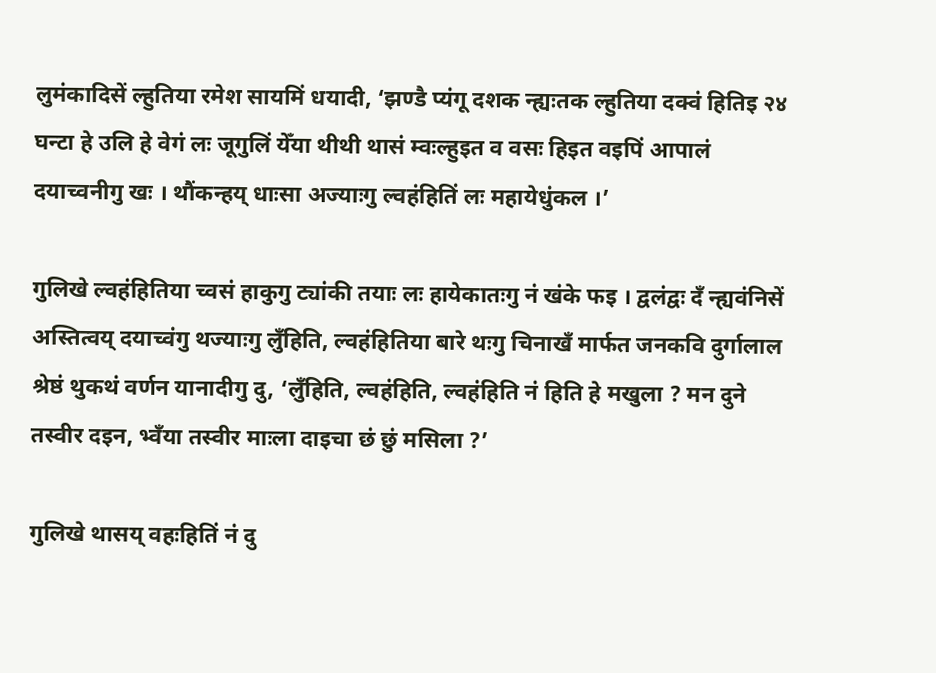लुमंकादिसें ल्हुतिया रमेश सायमिं धयादी, ‘झण्डै प्यंगू दशक न्ह्यःतक ल्हुतिया दक्वं हितिइ २४ घन्टा हे उलि हे वेगं लः जूगुलिं येँया थीथी थासं म्वःल्हुइत व वसः हिइत वइपिं आपालं दयाच्वनीगु खः । थौंकन्हय् धाःसा अज्याःगु ल्वहंहितिं लः महायेधुंकल ।’

गुलिखे ल्वहंहितिया च्वसं हाकुगु ट्यांकी तयाः लः हायेकातःगु नं खंके फइ । द्वलंद्वः दँ न्ह्यवंनिसें अस्तित्वय् दयाच्वंगु थज्याःगु लुँहिति, ल्वहंहितिया बारे थःगु चिनाखँ मार्फत जनकवि दुर्गालाल श्रेष्ठं थुकथं वर्णन यानादीगु दु, ‘लुँहिति, ल्वहंहिति, ल्वहंहिति नं हिति हे मखुला ? मन दुने तस्वीर दइन, भ्वँया तस्वीर माःला दाइचा छं छुं मसिला ?’

गुलिखे थासय् वहःहितिं नं दु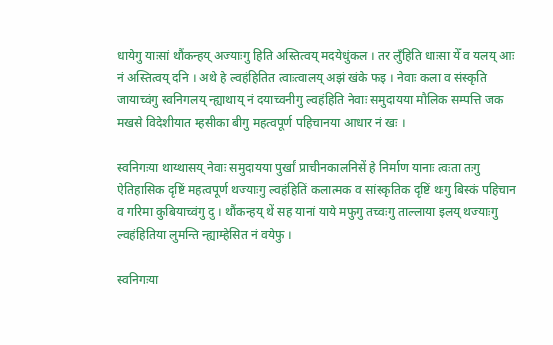धायेगु याःसां थौंकन्हय् अज्याःगु हिति अस्तित्वय् मदयेधुंकल । तर लुँहिति धाःसा येँ व यलय् आः नं अस्तित्वय् दनि । अथे हे ल्वहंहितित त्वाःत्वालय् अझं खंके फइ । नेवाः कला व संस्कृति जायाच्वंगु स्वनिगलय् न्ह्याथाय् नं दयाच्वनीगु ल्वहंहिति नेवाः समुदायया मौलिक सम्पत्ति जक मखसे विदेशीयात म्हसीका बीगु महत्वपूर्ण पहिचानया आधार नं खः ।

स्वनिगःया थाय्थासय् नेवाः समुदायया पुर्खां प्राचीनकालनिसें हे निर्माण यानाः त्वःता तःगु ऐतिहासिक दृष्टिं महत्वपूर्ण थज्याःगु ल्वहंहितिं कलात्मक व सांस्कृतिक दृष्टिं थःगु बिस्कं पहिचान व गरिमा कुबियाच्वंगु दु । थौंकन्हय् थें सह यानां याये मफुगु तच्वःगु ताल्लाया इलय् थज्याःगु ल्वहंहितिया लुमन्ति न्ह्याम्हेसित नं वयेफु ।

स्वनिगःया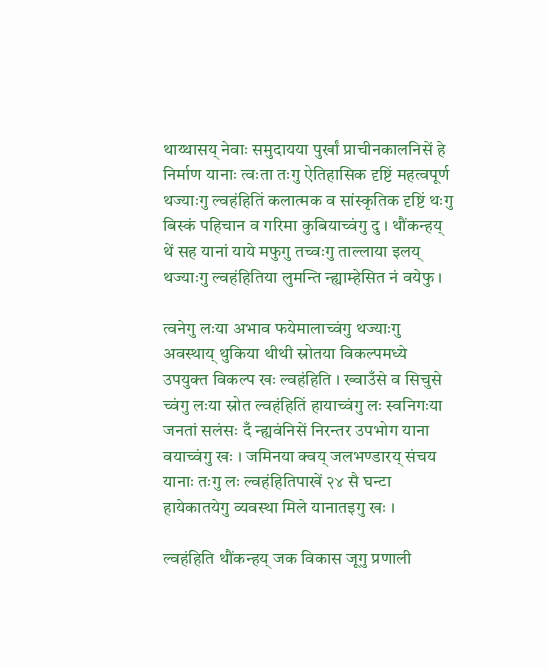थाय्थासय् नेवाः समुदायया पुर्खां प्राचीनकालनिसें हे निर्माण यानाः त्वःता तःगु ऐतिहासिक दृष्टिं महत्वपूर्ण थज्याःगु ल्वहंहितिं कलात्मक व सांस्कृतिक दृष्टिं थःगु बिस्कं पहिचान व गरिमा कुबियाच्वंगु दु । थौंकन्हय् थें सह यानां याये मफुगु तच्वःगु ताल्लाया इलय् थज्याःगु ल्वहंहितिया लुमन्ति न्ह्याम्हेसित नं वयेफु ।

त्वनेगु लःया अभाव फयेमालाच्वंगु थज्याःगु अवस्थाय् थुकिया थीथी स्रोतया विकल्पमध्ये उपयुक्त विकल्प खः ल्वहंहिति । ख्वाउँसे व सिचुसे च्वंगु लःया स्रोत ल्वहंहितिं हायाच्वंगु लः स्वनिगःया जनतां सलंसः दँ न्ह्यवंनिसें निरन्तर उपभोग याना वयाच्वंगु खः । जमिनया क्वय् जलभण्डारय् संचय यानाः तःगु लः ल्वहंहितिपाखें २४ सै घन्टा हायेकातयेगु व्यवस्था मिले यानातइगु खः ।

ल्वहंहिति थौंकन्हय् जक विकास जूगु प्रणाली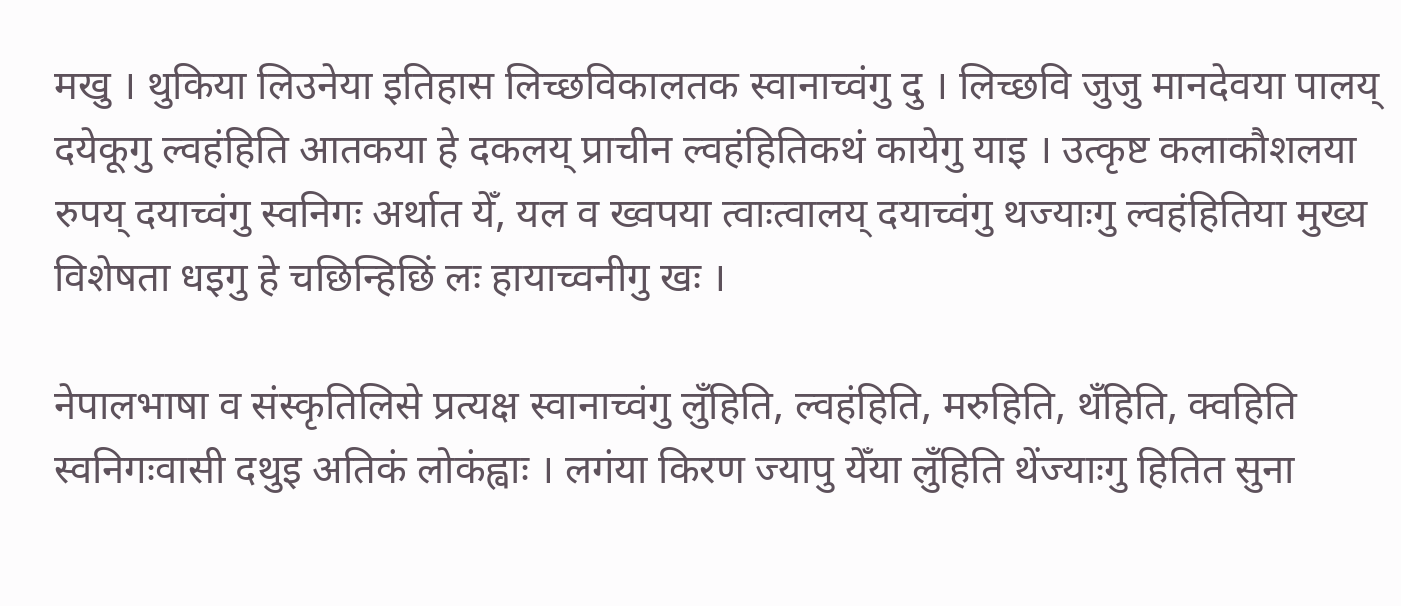मखु । थुकिया लिउनेया इतिहास लिच्छविकालतक स्वानाच्वंगु दु । लिच्छवि जुजु मानदेवया पालय् दयेकूगु ल्वहंहिति आतकया हे दकलय् प्राचीन ल्वहंहितिकथं कायेगु याइ । उत्कृष्ट कलाकौशलया रुपय् दयाच्वंगु स्वनिगः अर्थात येँ, यल व ख्वपया त्वाःत्वालय् दयाच्वंगु थज्याःगु ल्वहंहितिया मुख्य विशेषता धइगु हे चछिन्हिछिं लः हायाच्वनीगु खः ।

नेपालभाषा व संस्कृतिलिसे प्रत्यक्ष स्वानाच्वंगु लुँहिति, ल्वहंहिति, मरुहिति, थँहिति, क्वहिति स्वनिगःवासी दथुइ अतिकं लोकंह्वाः । लगंया किरण ज्यापु येँया लुँहिति थेंज्याःगु हितित सुना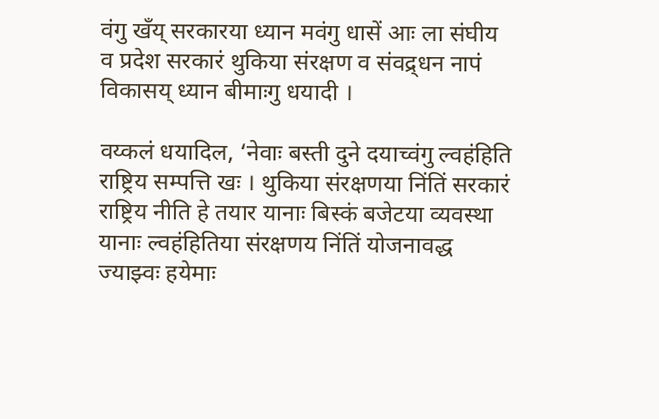वंगु खँय् सरकारया ध्यान मवंगु धासें आः ला संघीय व प्रदेश सरकारं थुकिया संरक्षण व संवद्र्धन नापं विकासय् ध्यान बीमाःगु धयादी ।

वय्कलं धयादिल, ‘नेवाः बस्ती दुने दयाच्वंगु ल्वहंहिति राष्ट्रिय सम्पत्ति खः । थुकिया संरक्षणया निंतिं सरकारं राष्ट्रिय नीति हे तयार यानाः बिस्कं बजेटया व्यवस्था यानाः ल्वहंहितिया संरक्षणय निंतिं योजनावद्ध ज्याझ्वः हयेमाः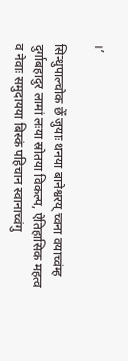।’

सिन्धुपाल्चोक छेँ जुयाः थनया बानेश्वरय् च्वना वयाच्वंम्ह दुर्गाबहादुर लामां लःया स्रोतया विकल्प, ऐतिहासिक महत्व व नेवाः समुदायया बिस्कं पहिचान स्वानाच्वंगु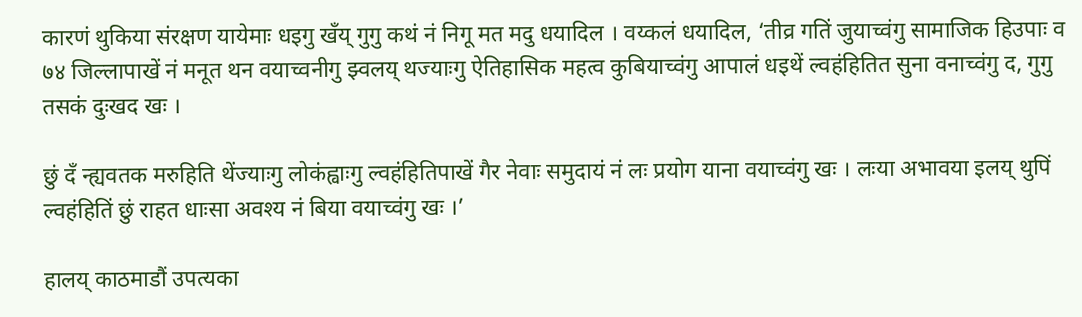कारणं थुकिया संरक्षण यायेमाः धइगु खँय् गुगु कथं नं निगू मत मदु धयादिल । वय्कलं धयादिल, ‘तीव्र गतिं जुयाच्वंगु सामाजिक हिउपाः व ७४ जिल्लापाखें नं मनूत थन वयाच्वनीगु झ्वलय् थज्याःगु ऐतिहासिक महत्व कुबियाच्वंगु आपालं धइथें ल्वहंहितित सुना वनाच्वंगु द, गुगु तसकं दुःखद खः ।

छुं दँ न्ह्यवतक मरुहिति थेंज्याःगु लोकंह्वाःगु ल्वहंहितिपाखें गैर नेवाः समुदायं नं लः प्रयोग याना वयाच्वंगु खः । लःया अभावया इलय् थुपिं ल्वहंहितिं छुं राहत धाःसा अवश्य नं बिया वयाच्वंगु खः ।’

हालय् काठमाडौं उपत्यका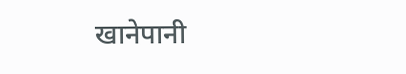खानेपानी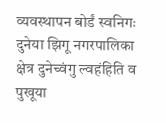व्यवस्थापन बोर्डं स्वनिगः दुनेया झिगू नगरपालिका क्षेत्र दुनेच्वंगु ल्वहंहिति व पुखूया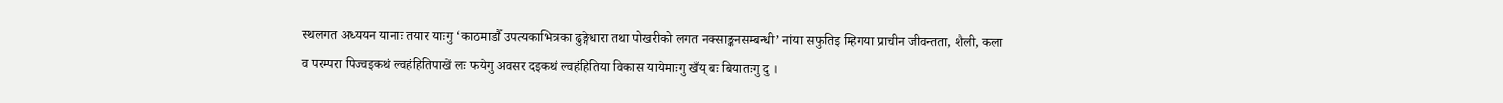स्थलगत अध्ययन यानाः तयार याःगु ‘काठमाडौँ उपत्यकाभित्रका ढुङ्गेधारा तथा पोखरीको लगत नक्साङ्कनसम्बन्धी’ नांया सफुतिइ म्हिगया प्राचीन जीवन्तता, शैली, कला व परम्परा पिज्वइकथं ल्वहंहितिपाखें लः फयेगु अवसर दइकथं ल्वहंहितिया विकास यायेमाःगु खँय् बः बियातःगु दु ।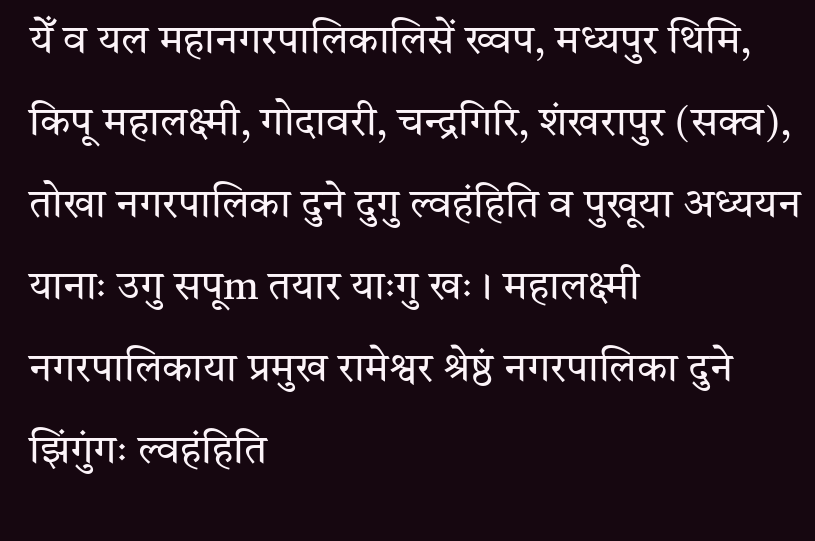येँ व यल महानगरपालिकालिसें ख्वप, मध्यपुर थिमि, किपू महालक्ष्मी, गोदावरी, चन्द्रगिरि, शंखरापुर (सक्व), तोखा नगरपालिका दुने दुगु ल्वहंहिति व पुखूया अध्ययन यानाः उगु सपूm तयार याःगु खः । महालक्ष्मी नगरपालिकाया प्रमुख रामेश्वर श्रेष्ठं नगरपालिका दुने झिंगुंगः ल्वहंहिति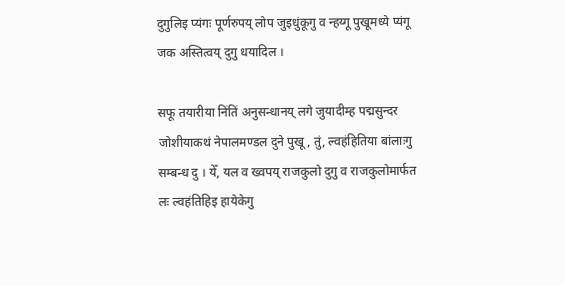दुगुलिइ प्यंगः पूर्णरुपय् लोप जुइधुंकूगु व न्हय्गू पुखूमध्ये प्यंगू जक अस्तित्वय् दुगु धयादिल ।

सफू तयारीया निंतिं अनुसन्धानय् लगे जुयादीम्ह पद्मसुन्दर जोशीयाकथं नेपालमण्डल दुने पुखू, तुं, ल्वहंहितिया बांलाःगु सम्बन्ध दु । येँ, यल व ख्वपय् राजकुलो दुगु व राजकुलोमार्फत लः ल्वहंतिहिइ हायेकेगु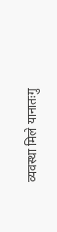व्यवस्था मिले यानातःगु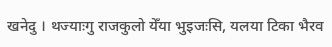खनेदु । थज्याःगु राजकुलो येँया भुइजःसि, यलया टिका भैरव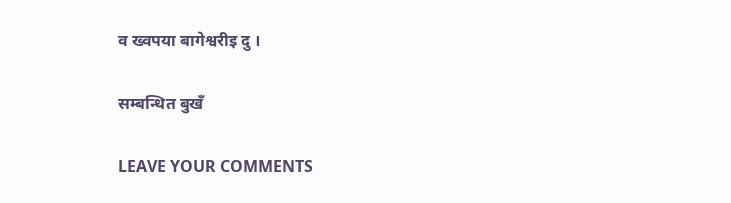व ख्वपया बागेश्वरीइ दु ।

सम्बन्धित बुखँ

LEAVE YOUR COMMENTS